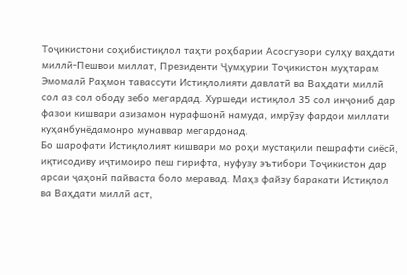Тоҷикистони соҳибистиқлол таҳти роҳбарии Асосгузори сулҳу ваҳдати миллӣ-Пешвои миллат, Президенти Ҷумҳурии Тоҷикистон муҳтарам Эмомалӣ Раҳмон тавассути Истиқлолияти давлатӣ ва Ваҳдати миллӣ сол аз сол ободу зебо мегардад. Хуршеди истиқлол 35 сол инҷониб дар фазои кишвари азизамон нурафшонӣ намуда, имрӯзу фардои миллати куҳанбунёдамонро мунаввар мегардонад.
Бо шарофати Истиқлолият кишвари мо роҳи мустақили пешрафти сиёсӣ, иқтисодиву иҷтимоиро пеш гирифта, нуфузу эътибори Тоҷикистон дар арсаи ҷаҳонӣ пайваста боло меравад. Маҳз файзу баракати Истиқлол ва Ваҳдати миллӣ аст,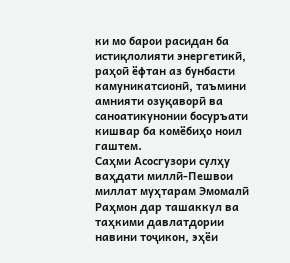ки мо барои расидан ба истиқлолияти энергетикӣ, раҳоӣ ёфтан аз бунбасти камуникатсионӣ, таъмини амнияти озуқаворӣ ва саноатикунонии босуръати кишвар ба комёбиҳо ноил гаштем.
Саҳми Асосгузори сулҳу ваҳдати миллӣ-Пешвои миллат муҳтарам Эмомалӣ Раҳмон дар ташаккул ва таҳкими давлатдории навини тоҷикон, эҳёи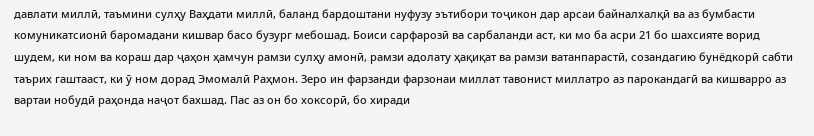давлати миллӣ, таъмини сулҳу Ваҳдати миллӣ, баланд бардоштани нуфузу эътибори тоҷикон дар арсаи байналхалқӣ ва аз бумбасти комуникатсионӣ баромадани кишвар басо бузург мебошад. Боиси сарфарозӣ ва сарбаланди аст, ки мо ба асри 21 бо шахсияте ворид шудем, ки ном ва кораш дар ҷаҳон ҳамчун рамзи сулҳу амонӣ, рамзи адолату ҳақиқат ва рамзи ватанпарастӣ, созандагию бунёдкорӣ сабти таърих гаштааст, ки ӯ ном дорад Эмомалӣ Раҳмон. Зеро ин фарзанди фарзонаи миллат тавонист миллатро аз парокандагӣ ва кишварро аз вартаи нобудӣ раҳонда наҷот бахшад. Пас аз он бо хоксорӣ, бо хиради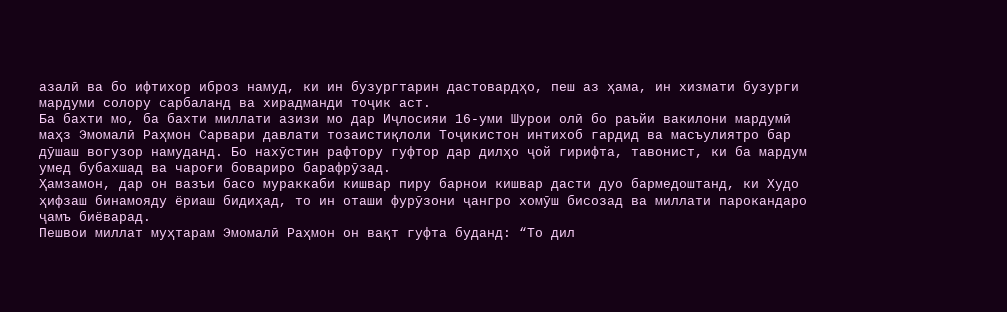азалӣ ва бо ифтихор иброз намуд, ки ин бузургтарин дастовардҳо, пеш аз ҳама, ин хизмати бузурги мардуми солору сарбаланд ва хирадманди тоҷик аст.
Ба бахти мо, ба бахти миллати азизи мо дар Иҷлосияи 16-уми Шурои олӣ бо раъйи вакилони мардумӣ маҳз Эмомалӣ Раҳмон Сарвари давлати тозаистиқлоли Тоҷикистон интихоб гардид ва масъулиятро бар дӯшаш вогузор намуданд. Бо нахӯстин рафтору гуфтор дар дилҳо ҷой гирифта, тавонист, ки ба мардум умед бубахшад ва чароғи бовариро барафрӯзад.
Ҳамзамон, дар он вазъи басо мураккаби кишвар пиру барнои кишвар дасти дуо бармедоштанд, ки Худо ҳифзаш бинамояду ёриаш бидиҳад, то ин оташи фурӯзони ҷангро хомӯш бисозад ва миллати парокандаро ҷамъ биёварад.
Пешвои миллат муҳтарам Эмомалӣ Раҳмон он вақт гуфта буданд: “То дил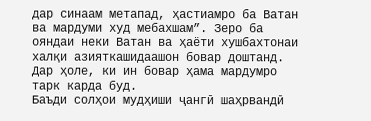дар синаам метапад, ҳастиамро ба Ватан ва мардуми худ мебахшам”. Зеро ба ояндаи неки Ватан ва ҳаёти хушбахтонаи халқи азияткашидаашон бовар доштанд. Дар ҳоле, ки ин бовар ҳама мардумро тарк карда буд.
Баъди солҳои мудҳиши ҷангӣ шаҳрвандӣ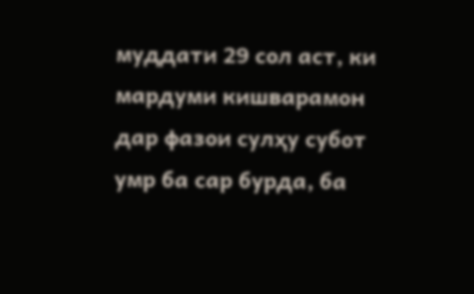муддати 29 сол аст, ки мардуми кишварамон дар фазои сулҳу субот умр ба сар бурда, ба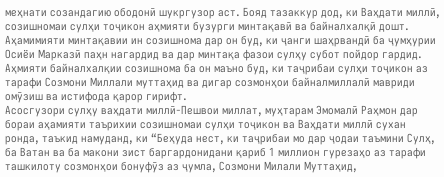меҳнати созандагию ободонӣ шукргузор аст. Бояд тазаккур дод, ки Ваҳдати миллӣ, созишномаи сулҳи тоҷикон аҳмияти бузурги минтақавӣ ва байналхалқӣ дошт. Аҳамимияти минтақавии ин созишнома дар он буд, ки ҷанги шаҳрвандӣ ба ҷумҳурии Осиёи Марказӣ паҳн нагардид ва дар минтақа фазои сулҳу субот пойдор гардид. Аҳмияти байналхалқии созишнома ба он маъно буд, ки таҷрибаи сулҳи тоҷикон аз тарафи Созмони Миллали муттаҳид ва дигар созмонҳои байналмиллалӣ мавриди омӯзиш ва истифода қарор гирифт.
Асосгузори сулҳу ваҳдати миллӣ-Пешвои миллат, муҳтарам Эмомалӣ Раҳмон дар бораи аҳамияти таърихии созишномаи сулҳи тоҷикон ва Ваҳдати миллӣ сухан ронда, таъкид намуданд, ки “Беҳуда нест, ки таҷрибаи мо дар ҷодаи таъмини Сулҳ, ба Ватан ва ба макони зист баргардонидани қариб 1 миллион гурезаҳо аз тарафи ташкилоту созмонҳои бонуфӯз аз ҷумла, Созмони Милали Муттаҳид,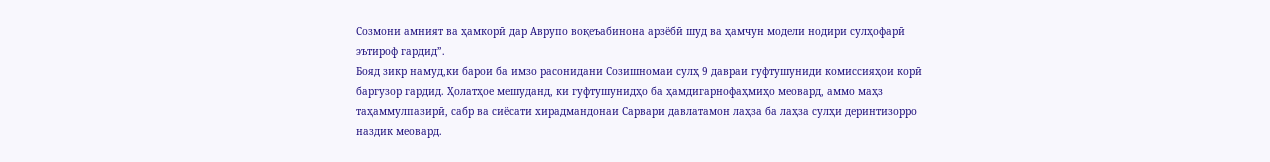Созмони амният ва ҳамкорӣ дар Аврупо воқеъабинона арзёбӣ шуд ва ҳамчун модели нодири сулҳофарӣ эътироф гардид”.
Бояд зикр намуд,ки барои ба имзо расонидани Созишномаи сулҳ 9 давраи гуфтушуниди комиссияҳои корӣ баргузор гардид. Ҳолатҳое мешуданд, ки гуфтушунидҳо ба ҳамдигарнофаҳмиҳо меовард, аммо маҳз таҳаммулпазирӣ, сабр ва сиёсати хирадмандонаи Сарвари давлатамон лаҳза ба лаҳза сулҳи деринтизорро наздик меовард.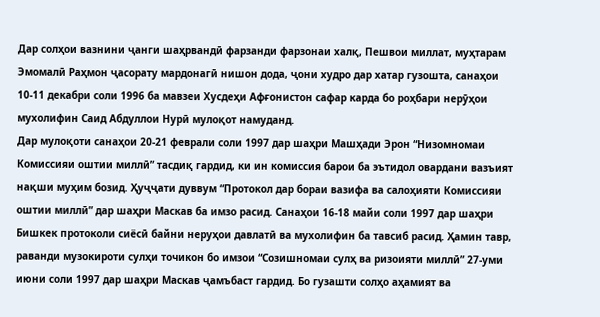Дар солҳои вазнини ҷанги шаҳрвандӣ фарзанди фарзонаи халқ, Пешвои миллат, муҳтарам Эмомалӣ Раҳмон ҷасорату мардонагӣ нишон дода, ҷони худро дар хатар гузошта, санаҳои 10-11 декабри соли 1996 ба мавзеи Хусдеҳи Афғонистон сафар карда бо роҳбари нерӯҳои мухолифин Саид Абдуллои Нурӣ мулоқот намуданд.
Дар мулоқоти санаҳои 20-21 феврали соли 1997 дар шаҳри Машҳади Эрон “Низомномаи Комиссияи оштии миллӣ” тасдиқ гардид, ки ин комиссия барои ба эътидол овардани вазъият нақши муҳим бозид. Ҳуҷҷати дуввум “Протокол дар бораи вазифа ва салоҳияти Комиссияи оштии миллӣ” дар шаҳри Маскав ба имзо расид. Санаҳои 16-18 майи соли 1997 дар шаҳри Бишкек протоколи сиёсӣ байни неруҳои давлатӣ ва мухолифин ба тавсиб расид. Ҳамин тавр, раванди музокироти сулҳи точикон бо имзои “Созишномаи сулҳ ва ризоияти миллӣ” 27-уми июни соли 1997 дар шаҳри Маскав ҷамъбаст гардид. Бо гузашти солҳо аҳамият ва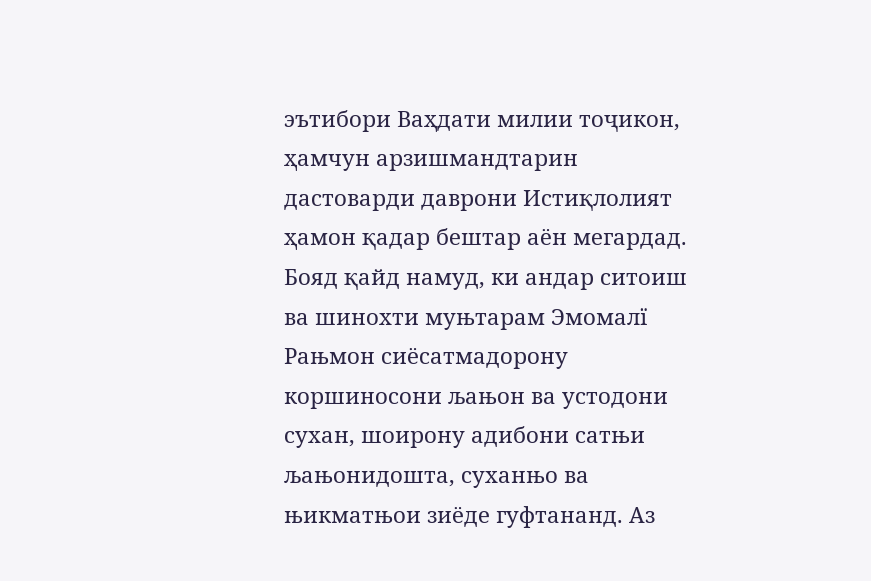эътибори Ваҳдати милии тоҷикон, ҳамчун арзишмандтарин дастоварди даврони Истиқлолият ҳамон қадар бештар аён мегардад.
Бояд қайд намуд, ки андар ситоиш ва шинохти муњтарам Эмомалї Рањмон сиёсатмадорону коршиносони љањон ва устодони сухан, шоирону адибони сатњи љањонидошта, суханњо ва њикматњои зиёде гуфтананд. Аз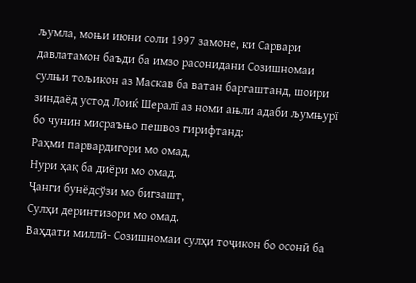љумла, моњи июни соли 1997 замоне, ки Сарвари давлатамон баъди ба имзо расонидани Созишномаи сулњи тољикон аз Маскав ба ватан баргаштанд, шоири зиндаёд устод Лоиќ Шералї аз номи ањли адаби љумњурї бо чунин мисраъњо пешвоз гирифтанд:
Раҳми парвардигори мо омад,
Нури ҳақ ба диёри мо омад.
Ҷанги бунёдсўзи мо бигзашт,
Сулҳи деринтизори мо омад.
Ваҳдати миллӣ- Созишномаи сулҳи тоҷикон бо осонӣ ба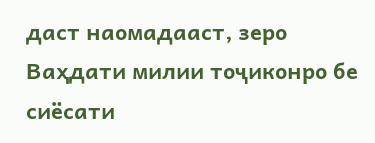даст наомадааст, зеро Ваҳдати милии тоҷиконро бе сиёсати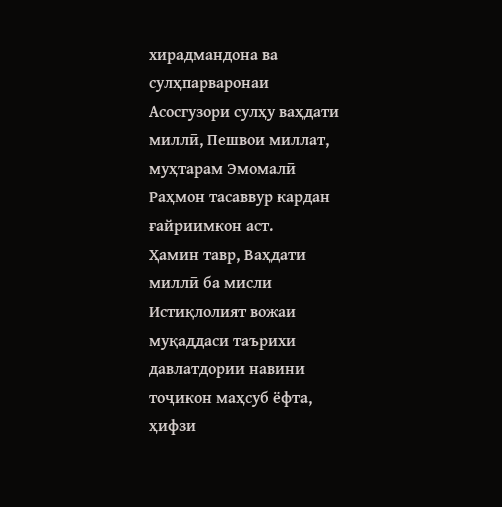хирадмандона ва сулҳпарваронаи Асосгузори сулҳу ваҳдати миллӣ, Пешвои миллат, муҳтарам Эмомалӣ Раҳмон тасаввур кардан ғайриимкон аст.
Ҳамин тавр, Ваҳдати миллӣ ба мисли Истиқлолият вожаи муқаддаси таърихи давлатдории навини тоҷикон маҳсуб ёфта, ҳифзи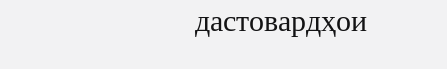дастовардҳои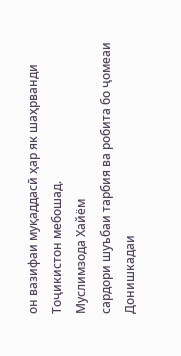он вазифаи муқаддасӣ ҳар як шаҳрванди Тоҷикистон мебошад.
Муслимзода Хайём
сардори шуъбаи тарбия ва робита бо ҷомеаи
Донишкадаи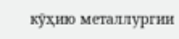кӯҳию металлургии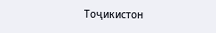Тоҷикистон